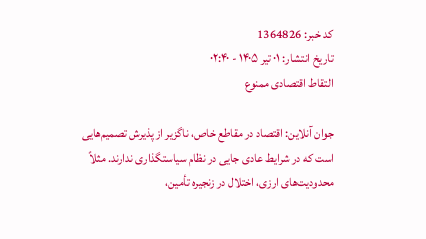کد خبر: 1364826
تاریخ انتشار: ۰۱ تير ۱۴۰۵ - ۰۲:۴۰
التقاط اقتصادی ممنوع

جوان آنلاین: اقتصاد در مقاطع خاص، ناگزیر از پذیرش تصمیم‌هایی است که در شرایط عادی جایی در نظام سیاستگذاری ندارند. مثلاً محدودیت‌های ارزی، اختلال در زنجیره تأمین،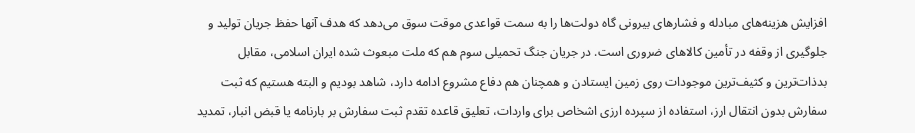افزایش هزینه‌های مبادله و فشار‌های بیرونی گاه دولت‌ها را به سمت قواعدی موقت سوق می‌دهد که هدف آنها حفظ جریان تولید و جلوگیری از وقفه در تأمین کالا‌های ضروری است. در جریان جنگ تحمیلی سوم هم که ملت مبعوث شده ایران اسلامی، مقابل بدذات‌ترین و کثیف‌ترین موجودات روی زمین ایستادن و همچنان هم دفاع مشروع ادامه دارد، شاهد بودیم و البته هستیم که ثبت سفارش بدون انتقال ارز، استفاده از سپرده ارزی اشخاص برای واردات، تعلیق قاعده تقدم ثبت سفارش بر بارنامه یا قبض انبار، تمدید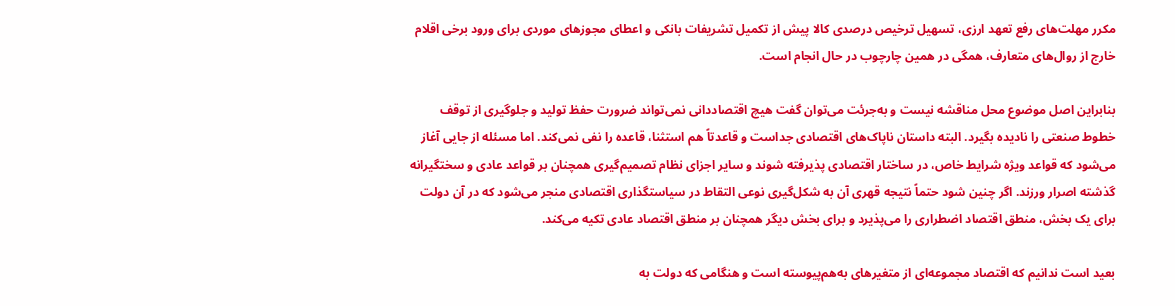مکرر مهلت‌های رفع تعهد ارزی، تسهیل ترخیص درصدی کالا پیش از تکمیل تشریفات بانکی و اعطای مجوز‌های موردی برای ورود برخی اقلام خارج از روال‌های متعارف، همگی در همین چارچوب در حال انجام است.

بنابراین اصل موضوع محل مناقشه نیست و به‌جرئت می‌توان گفت هیچ اقتصاددانی نمی‌تواند ضرورت حفظ تولید و جلوگیری از توقف خطوط صنعتی را نادیده بگیرد. البته داستان ناپاک‌های اقتصادی جداست و قاعدتاً هم استثنا، قاعده را نفی نمی‌کند. اما مسئله از جایی آغاز می‌شود که قواعد ویژه شرایط خاص، در ساختار اقتصادی پذیرفته شوند و سایر اجزای نظام تصمیم‌گیری همچنان بر قواعد عادی و سختگیرانه گذشته اصرار ورزند. اگر چنین شود حتماً نتیجه قهری آن به شکل‌گیری نوعی التقاط در سیاستگذاری اقتصادی منجر می‌شود که در آن دولت برای یک بخش، منطق اقتصاد اضطراری را می‌پذیرد و برای بخش دیگر همچنان بر منطق اقتصاد عادی تکیه می‌کند.

بعید است ندانیم که اقتصاد مجموعه‌ای از متغیر‌های به‌هم‌پیوسته است و هنگامی که دولت به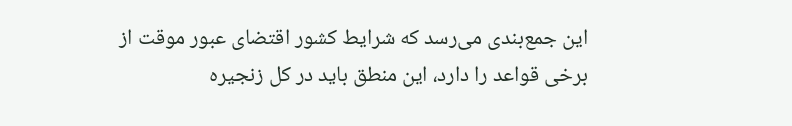این جمع‌بندی می‌رسد که شرایط کشور اقتضای عبور موقت از برخی قواعد را دارد، این منطق باید در کل زنجیره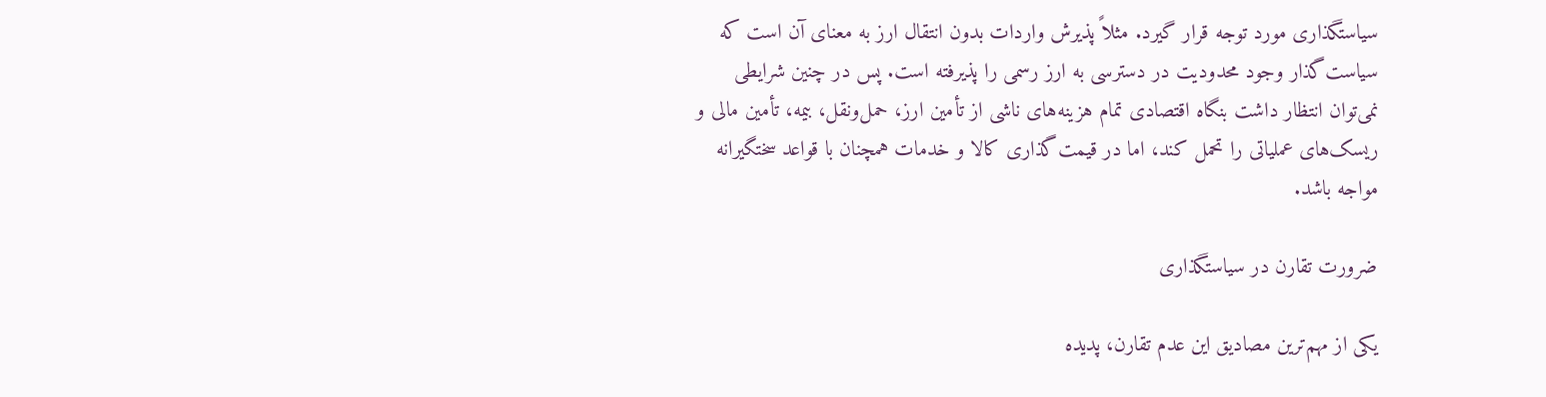سیاستگذاری مورد توجه قرار گیرد. مثلاً پذیرش واردات بدون انتقال ارز به معنای آن است که سیاست‌گذار وجود محدودیت در دسترسی به ارز رسمی را پذیرفته است. پس در چنین شرایطی نمی‌توان انتظار داشت بنگاه اقتصادی تمام هزینه‌های ناشی از تأمین ارز، حمل‌ونقل، بیمه، تأمین مالی و ریسک‌های عملیاتی را تحمل کند، اما در قیمت‌گذاری کالا و خدمات همچنان با قواعد سختگیرانه مواجه باشد.

ضرورت تقارن در سیاستگذاری

یکی از مهم‌ترین مصادیق این عدم تقارن، پدیده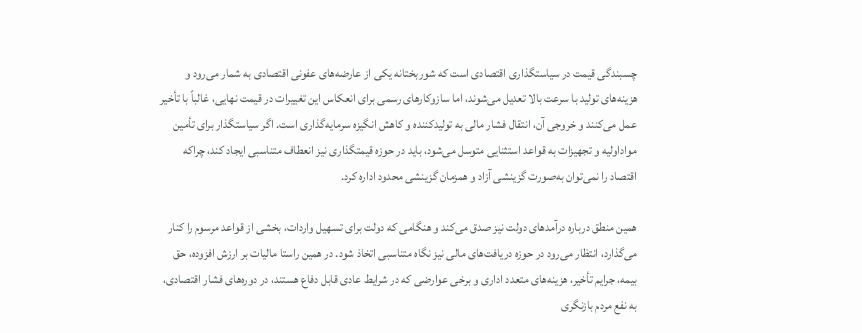چسبندگی قیمت در سیاستگذاری اقتصادی است که شوربختانه یکی از عارضه‌های عفونی اقتصادی به شمار می‌رود و هزینه‌های تولید با سرعت بالا تعدیل می‌شوند، اما سازوکار‌های رسمی برای انعکاس این تغییرات در قیمت نهایی، غالباً با تأخیر عمل می‌کنند و خروجی آن، انتقال فشار مالی به تولیدکننده و کاهش انگیزه سرمایه‌گذاری است. اگر سیاستگذار برای تأمین مواداولیه و تجهیزات به قواعد استثنایی متوسل می‌شود، باید در حوزه قیمتگذاری نیز انعطاف متناسبی ایجاد کند، چراکه اقتصاد را نمی‌توان به‌صورت گزینشی آزاد و همزمان گزینشی محدود اداره کرد.

همین منطق درباره درآمد‌های دولت نیز صدق می‌کند و هنگامی که دولت برای تسهیل واردات، بخشی از قواعد مرسوم را کنار می‌گذارد، انتظار می‌رود در حوزه دریافت‌های مالی نیز نگاه متناسبی اتخاذ شود. در همین راستا مالیات بر ارزش افزوده، حق بیمه، جرایم تأخیر، هزینه‌های متعدد اداری و برخی عوارضی که در شرایط عادی قابل دفاع هستند، در دوره‌های فشار اقتصادی، به نفع مردم بازنگری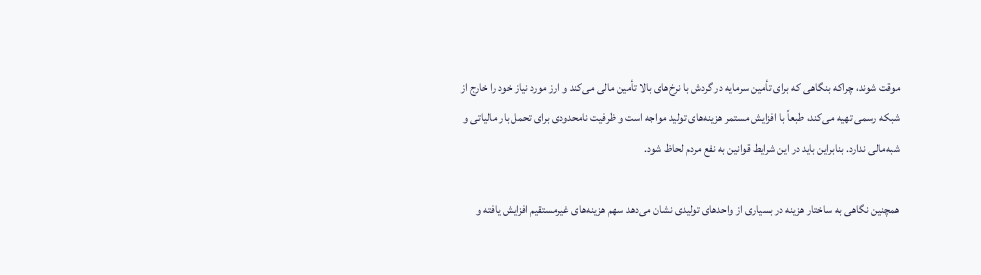موقت شوند، چراکه بنگاهی که برای تأمین سرمایه در گردش با نرخ‌های بالا تأمین مالی می‌کند و ارز مورد نیاز خود را خارج از شبکه رسمی تهیه می‌کند، طبعاً با افزایش مستمر هزینه‌های تولید مواجه است و ظرفیت نامحدودی برای تحمل بار مالیاتی و شبه‌مالی ندارد. بنابراین باید در این شرایط قوانین به نفع مردم لحاظ شود.

همچنین نگاهی به ساختار هزینه در بسیاری از واحد‌های تولیدی نشان می‌دهد سهم هزینه‌های غیرمستقیم افزایش یافته و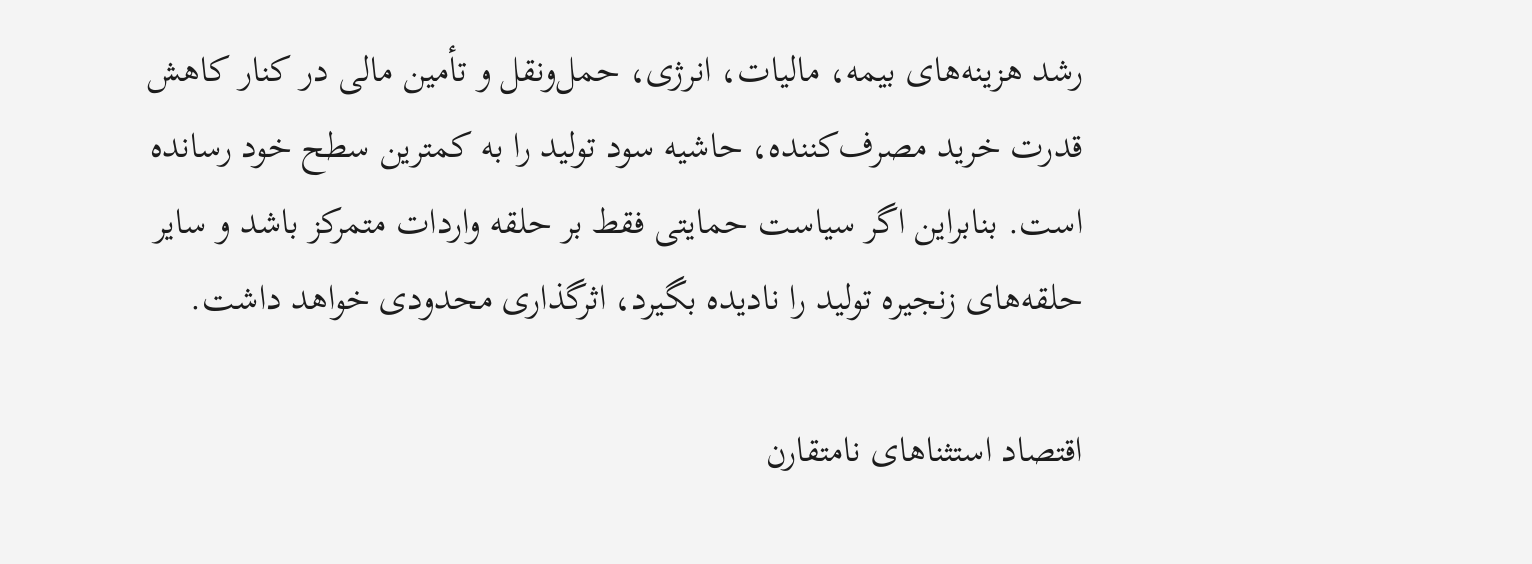رشد هزینه‌های بیمه، مالیات، انرژی، حمل‌ونقل و تأمین مالی در کنار کاهش قدرت خرید مصرف‌کننده، حاشیه سود تولید را به کمترین سطح خود رسانده است. بنابراین اگر سیاست حمایتی فقط بر حلقه واردات متمرکز باشد و سایر حلقه‌های زنجیره تولید را نادیده بگیرد، اثرگذاری محدودی خواهد داشت.

اقتصاد استثنا‌های نامتقارن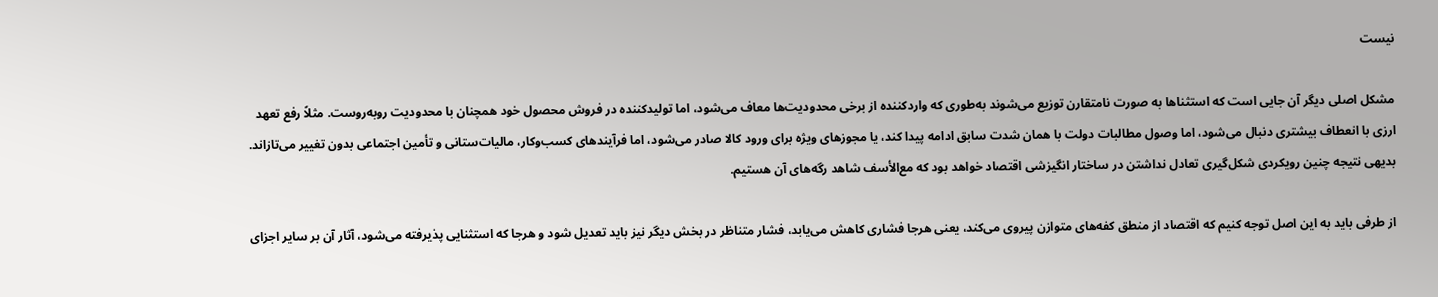نیست

مشکل اصلی دیگر آن جایی است که استثنا‌ها به صورت نامتقارن توزیع می‌شوند به‌طوری که واردکننده از برخی محدودیت‌ها معاف می‌شود، اما تولیدکننده در فروش محصول خود همچنان با محدودیت روبه‌روست. مثلاً رفع تعهد ارزی با انعطاف بیشتری دنبال می‌شود، اما وصول مطالبات دولت با همان شدت سابق ادامه پیدا کند، یا مجوز‌های ویژه برای ورود کالا صادر می‌شود، اما فرآیند‌های کسب‌وکار، مالیات‌ستانی و تأمین اجتماعی بدون تغییر می‌تازاند. بدیهی نتیجه چنین رویکردی شکل‌گیری تعادل نداشتن در ساختار انگیزشی اقتصاد خواهد بود که مع‌الأسف شاهد رگه‌های آن هستیم.

از طرفی باید به این اصل توجه کنیم که اقتصاد از منطق کفه‌های متوازن پیروی می‌کند، یعنی هرجا فشاری کاهش می‌یابد، فشار متناظر در بخش دیگر نیز باید تعدیل شود و هرجا که استثنایی پذیرفته می‌شود، آثار آن بر سایر اجزای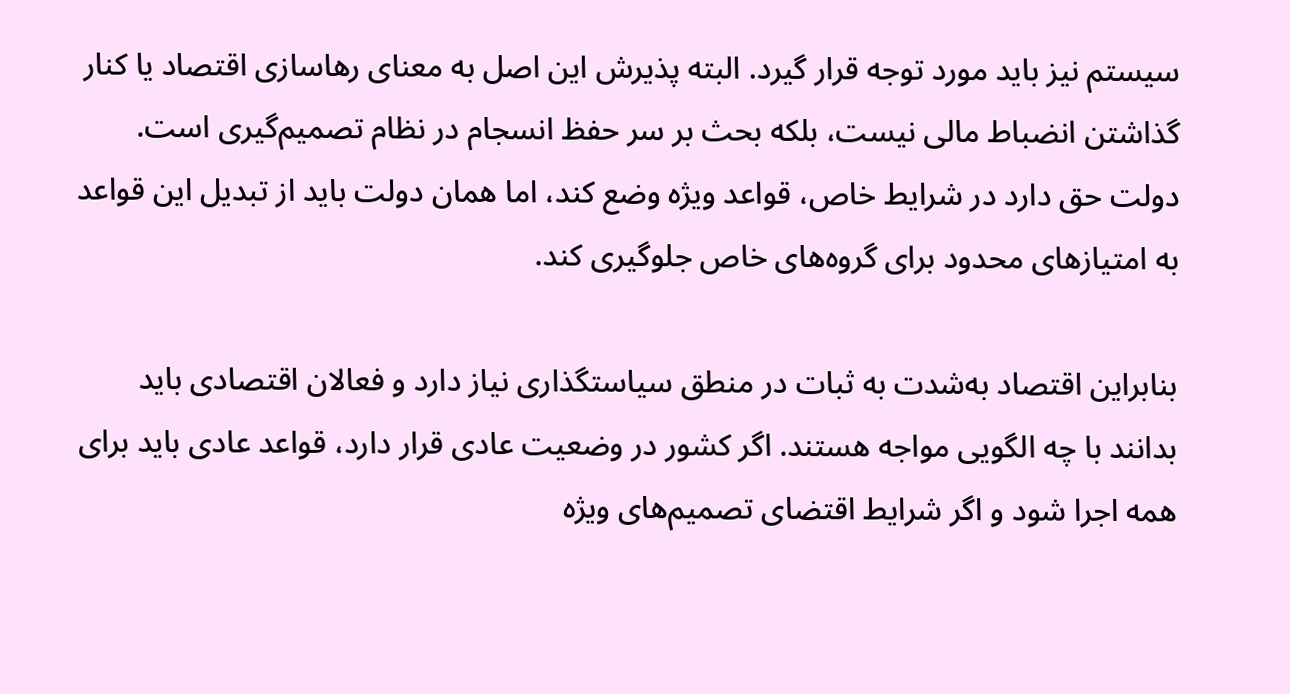سیستم نیز باید مورد توجه قرار گیرد. البته پذیرش این اصل به معنای رهاسازی اقتصاد یا کنار گذاشتن انضباط مالی نیست، بلکه بحث بر سر حفظ انسجام در نظام تصمیم‌گیری است. دولت حق دارد در شرایط خاص، قواعد ویژه وضع کند، اما همان دولت باید از تبدیل این قواعد به امتیاز‌های محدود برای گروه‌های خاص جلوگیری کند.

بنابراین اقتصاد به‌شدت به ثبات در منطق سیاستگذاری نیاز دارد و فعالان اقتصادی باید بدانند با چه الگویی مواجه هستند. اگر کشور در وضعیت عادی قرار دارد، قواعد عادی باید برای همه اجرا شود و اگر شرایط اقتضای تصمیم‌های ویژه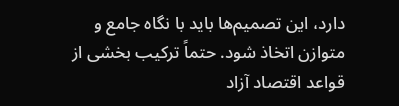دارد، این تصمیم‌ها باید با نگاه جامع و متوازن اتخاذ شود. حتماً ترکیب بخشی از قواعد اقتصاد آزاد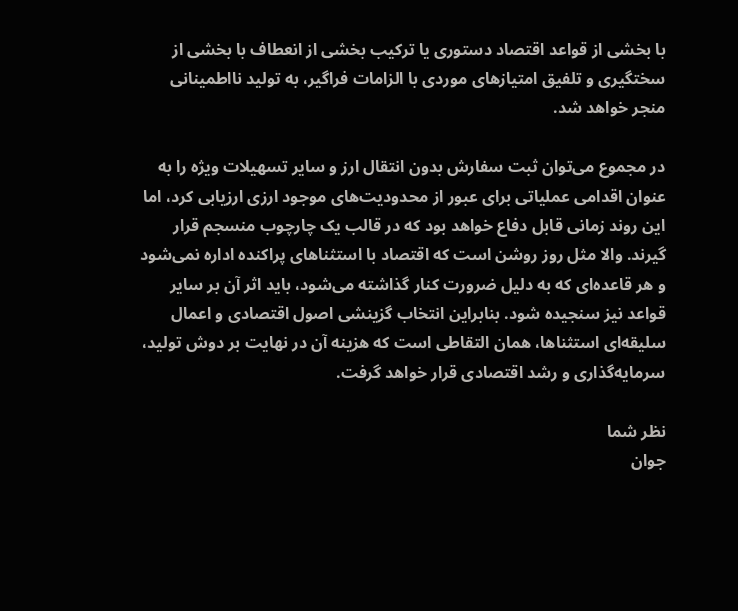با بخشی از قواعد اقتصاد دستوری یا ترکیب بخشی از انعطاف با بخشی از سختگیری و تلفیق امتیاز‌های موردی با الزامات فراگیر، به تولید نااطمینانی منجر خواهد شد.

در مجموع می‌توان ثبت سفارش بدون انتقال ارز و سایر تسهیلات ویژه را به عنوان اقدامی عملیاتی برای عبور از محدودیت‌های موجود ارزی ارزیابی کرد، اما این روند زمانی قابل دفاع خواهد بود که در قالب یک چارچوب منسجم قرار گیرند. والا مثل روز روشن است که اقتصاد با استثنا‌های پراکنده اداره نمی‌شود و هر قاعده‌ای که به دلیل ضرورت کنار گذاشته می‌شود، باید اثر آن بر سایر قواعد نیز سنجیده شود. بنابراین انتخاب گزینشی اصول اقتصادی و اعمال سلیقه‌ای استثناها، همان التقاطی است که هزینه آن در نهایت بر دوش تولید، سرمایه‌گذاری و رشد اقتصادی قرار خواهد گرفت.

نظر شما
جوان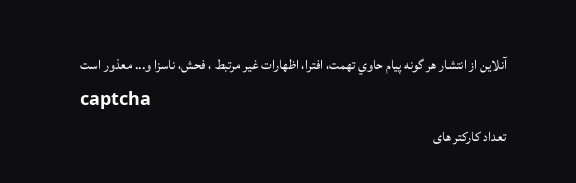آنلاين از انتشار هر گونه پيام حاوي تهمت، افترا، اظهارات غير مرتبط ، فحش، ناسزا و... معذور است
captcha
تعداد کارکتر های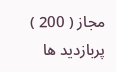مجاز ( 200 )
پربازدید ها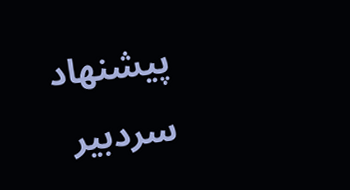پیشنهاد سردبیر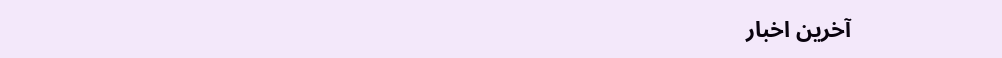آخرین اخبار